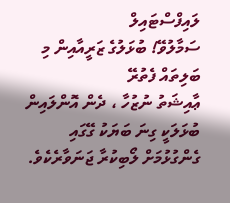ލައިފްސްޓައިލް
ސަމާލުވޭ! ބުޅަލުގެ ޒަރީއާއިން މި ބަލިތައް ފެތުރޭ
ޢާއިޝަތު ނުޒުހާ ، ދެން އޮންލައިން
ބުޅަލަކީ ގިނަ ބަޔަކު ގޭގައި ގެންގުޅުމަށް ލޯބިކުރާ ޖަނަވާރެކެވެ.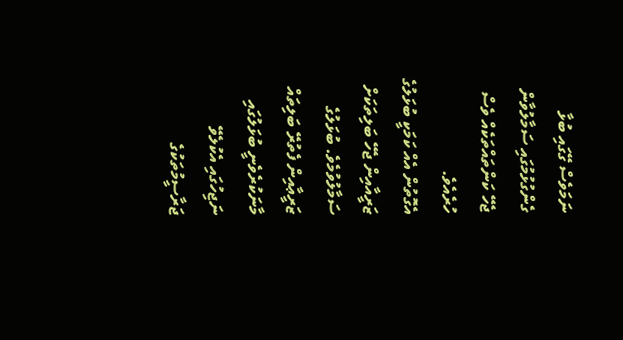ނަމަވެސް ގޭގައި ބުޅާ ގެންގުޅުމުގައި ސަމާލުވާން ޖެހޭ ކަންތައްތަކެއް ވެސް ހުރެއެވެ.
އެގޮތުން އެއް ކަމަކީ ބުޅަލުގެ ޒަރީއާއިން ޖެހޭ ބަލިތަކަށް ސަމާލުވުމެވެ. ބުޅަލުގެ ޒަރީޢާއިން ފެތުރޭ ބަލިތައް މާނަކުރެވެނީ ބުޅަލުގައި ނަޖިހުގައި އެކުލެވޭ ޖަރާސީމުތަކުގެ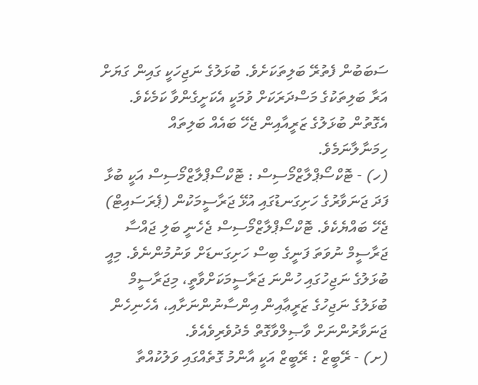ސަބަބުން ފެތުރޭ ބަލިތަކަށެވެ. ބުޅަލުގެ ނަޖިހަކީ ގައިން ގަޔަށް އަރާ ބަލިތަކުގެ މަސްދަރަކަށް ވުމަކީ އެކަށީގެންވާ ކަމެކެވެ.
އެގޮތުން ބުޅަލުގެ ޒަރީއާއިން ޖެހޭ ބައެއް ބަލިތައް ހިމަނާލާނަމެވެ.
(ހ) - ޓޮކްސޯޕްލާޒްމޯސިސް : ޓޮކްސޯޕްލާޒްމޯސިސް އަކީ ބުޅާ ފަދަ ޖަނަވާރުގެ ހަށިގަނޑުގައި އުޅޭ ޖަރާސީމަކުން (ޕެރަސައިޓް) ޖެހޭ ބައްޔެކެވެ. ޓޮކްސޯޕްލާޒްމޯސިސް ޖެހެނީ ބަލި ޖައްސާ ޖަރާސީމް ނުވަތަ ފަނީގެ ބިސް ހަށިގަނޑަށް ވަނުމުންނެވެ. މިއީ ބުޅަލުގެ ނަޖިހުގައި ހުންނަ ޖަރާސީމަކަށްވާތީ، މިޖަރާސީމް ބުޅަލުގެ ނަޖިހުގެ ޒަރީޢާއިން އިންސާނުންނަށާއި، އެހެނިހެން ޖަނަވާރުންނަށް ވާޞިލްވާގޮތް މެދުވެރިވެއެވެ.
(ށ) - ރޭބީޒް : ރޭބީޒް އަކީ އާންމު ގޮތެއްގައި ވަލުކުއްތާ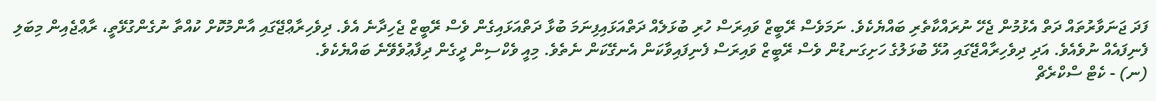ފަދަ ޖަނަވާރުތައް ދަތް އެޅުމުން ޖެހޭ ނުރައްކާތެރި ބައްޔެކެވެ. ނަމަވެސް ރޭބީޒް ވައިރަސް ހުރި ބުޅަލެއް ދަތްއަޅައިފިނަމަ ބުޅާ ދަތްއަޅައިގެން ވެސް ރޭބީޒް ޖެހިދާނެ އެވެ. ދިވެހިރާޢްޖޭގައި އާންމުކޮށް ކުއްތާ ނުގެންގުޅޭތީ، ރާޢްޖެއިން މިބަލި ފެނިފައެއް ނުވެއެވެ. އަދި ދިވެހިރާއްޖޭގައި އުޅޭ ބުޅަލުގެ ހަށިގަނޑުން ވެސް ރޭބީޒް ވައިރަސް ފެނިފައިވާކަން އެނގޭކަން ނެތެވެ. މިއީ ވެކްސިން ދީގެން ދިފާޢުވެވޭނެ ބައްޔެކެވެ.
(ނ) - ކެޓް ސްކްރެޗް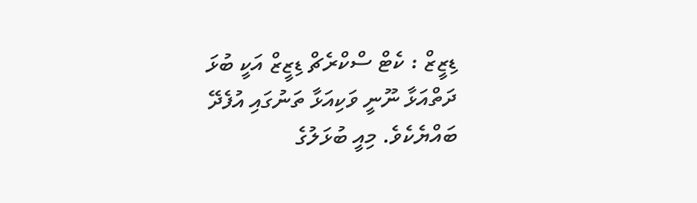ޑިޒީޒް : ކެޓް ސްކްރެޗް ޑިޒީޒް އަކީ ބުޅަ ދަތްއަޅާ ނޫނީ ވަކިއަޅާ ތަނުގައި އުފެދޭ ބައްޔެކެވެ. މިއީ ބުޅަލުގެ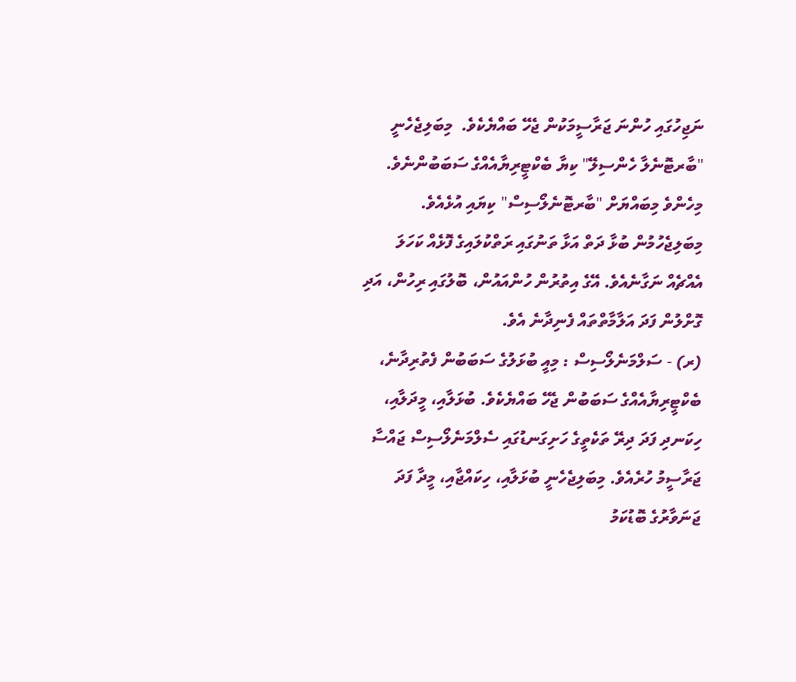ނަޖިހުގައި ހުންނަ ޖަރާސީމަކުން ޖެހޭ ބައްޔެކެވެ.  މިބަލިޖެހެނީ "ބާރޓޮނެލާ ހެންސިލޭ" ކިޔާ ބެކްޓީރިޔާއެއްގެ ސަބަބުންނެވެ. މިހެންވެ މިބައްޔަށް "ބާރޓޮނެލޯސިސް" ކިޔައި އުޅެއެވެ. މިބަލިޖެހުމުން ބުޅާ ދަތް އަޅާ ތަނުގައި ރަތްކުލައިގެ ފޮޅެއް ކަހަލަ އެއްޗެއް ނަގާނެއެވެ. އޭގެ އިތުރުން ހުންއައުން، ބޮލުގައި ރިހުން، އަދި ގޮށްލުން ފަދަ އަލާމާތްތައް ފެނިދާނެ އެވެ.
(ރ) - ސަލްމަނެލޯސިސް : މިއީ ބުޅަލުގެ ސަބަބުން ފެތުރިދާނެ، ބެކްޓީރިޔާއެއްގެ ސަބަބުން ޖެހޭ ބައްޔެކެވެ. ބުޅަލާއި، މީދަލާއި، ހިކަނދި ފަދަ ދިރޭ ތަކެތީގެ ހަށިގަނޑުގައި ސެލްމަނެލޯސިސް ޖައްސާ ޖަރާސީމު ހުރެއެވެ. މިބަލިޖެހެނީ ބުޅަލާއި، ހިކައްޖާއި، މީދާ ފަދަ ޖަނަވާރުގެ ބޮޑުކަމު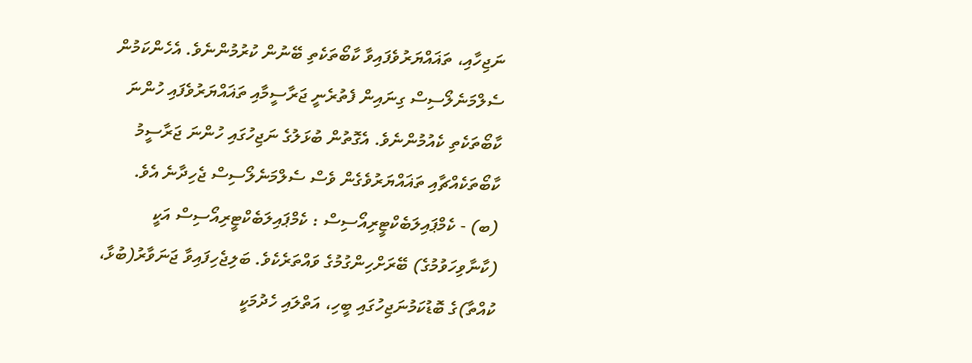ނަޖިހާއި، ތަޣައްޔަރުވެފައިވާ ކާބޯތަކެތި ބޭނުން ކުރުމުންނެވެ. އެހެންކަމުން ސެލްމަނެލޯސިސް ގިނައިން ފެތުރެނީ ޖަރާސީމާއި ތަޣައްޔަރުވެފައި ހުންނަ ކާބޯތަކެތި ކެއުމުންނެވެ. އެގޮތުން ބުޅަލުގެ ނަޖިހުގައި ހުންނަ ޖަރާސީމު ކާބޯތަކެއްޗާއި ތަޣައްޔަރުވެގެން ވެސް ސެލްމަނެލޯސިސް ޖެހިދާނެ އެވެ.
(ބ) - ކެމްޕައިލަބެކްޓީރިއޯސިސް : ކެމްޕައިލަބެކްޓީރިއޯސިސް އަކީ (ކާނާވިހަވުމުގެ) ބޭރަށްހިންގުމުގެ ވައްތަރެކެވެ. ބަލިޖެހިފައިވާ ޖަނަވާރު(ބުޅާ، ކުއްތާ)ގެ ބޮޑުކަމުނަޖިހުގައި ބީހި، އަތްލައި ހެދުމަކީ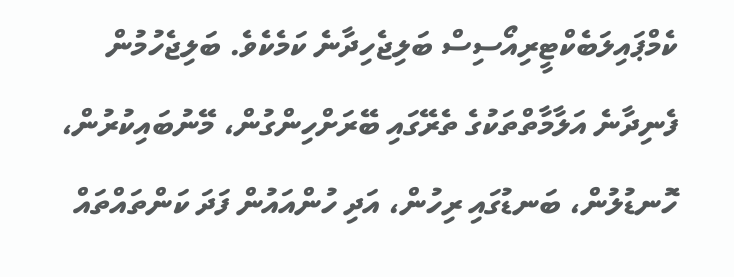ކެމްޕައިލަބެކްޓީރިއޯސިސް ބަލިޖެހިދާނެ ކަމެކެވެ. ބަލިޖެހުމުން ފެނިދާނެ އަލާމާތްތަކުގެ ތެރޭގައި ބޭރަށްހިންގުން، މޭނުބައިކުރުން، ހޮނޑުލުން، ބަނޑުގައި ރިހުން، އަދި ހުންއައުން ފަދަ ކަންތައްތައް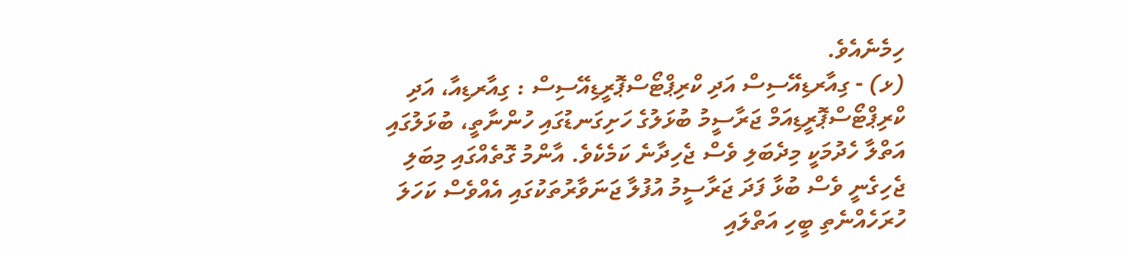ހިމެނެއެވެ.
(ޅ) - ގިއާރޑިއޭސިސް އަދި ކްރިޕްޓޯސްޕޮރީޑިއޭސިސް : ގިއާރޑިއާ، އަދި ކްރިޕްޓޯސްޕޮރީޑިއަމް ޖަރާސީމު ބުޅަލުގެ ހަށިގަނޑުގައި ހުންނާތީ، ބުޅަލުގައި އަތްލާ ހެދުމަކީ މިދެބަލި ވެސް ޖެހިދާނެ ކަމެކެވެ. އާންމު ގޮތެއްގައި މިބަލި ޖެހިގެނީ ވެސް ބުޅާ ފަދަ ޖަރާސީމު އުފުލާ ޖަނަވާރުތަކުގައި އެއްވެސް ކަހަލަ ހުރަހެއްނެތި ބީހި އަތްލައި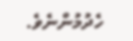ހެދުމުންނެވެ.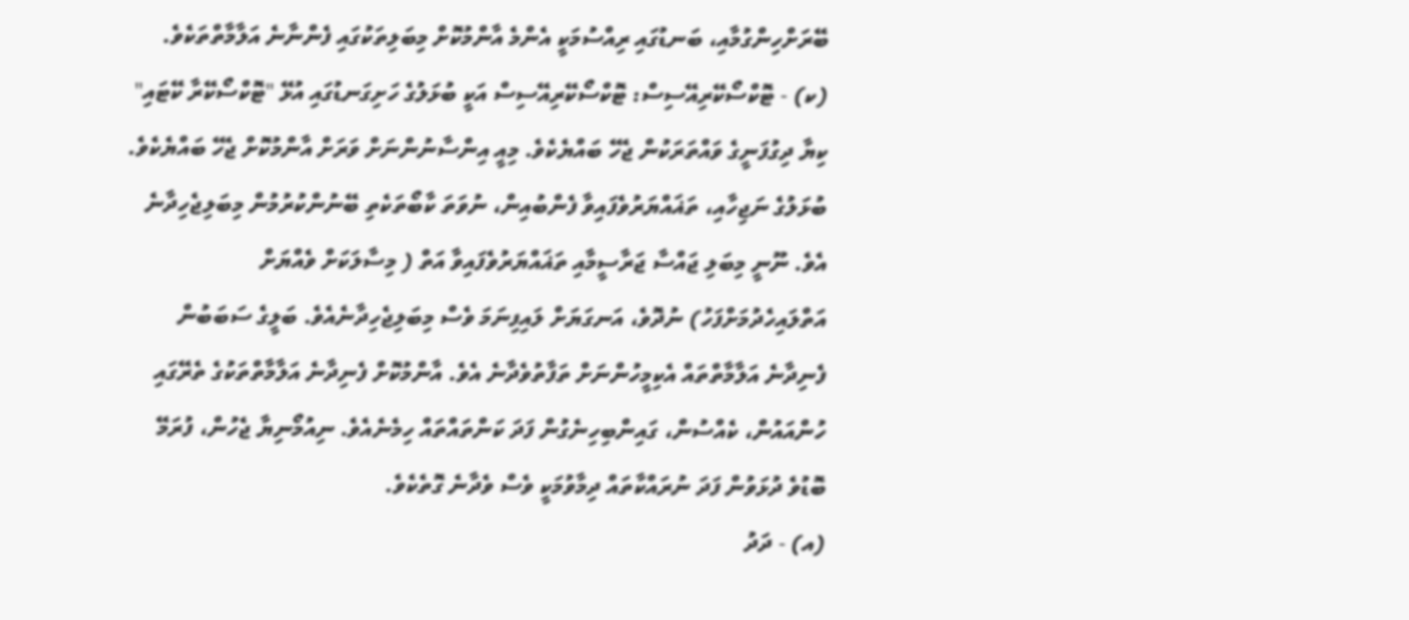ބޭރަށްހިންގުމާއި، ބަނޑުގައި ރިއްސުމަކީ އެންމެ އާންމުކޮށް މިބަލިތަކުގައި ފެންނާނެ އަލާމާތްތަކެވެ.
(ކ) - ޓޮކްސޯކޭރިއޭސިސް: ޓޮކްސޯކޭރިއޭސިސް އަކީ ބުޅަލުގެ ހަށިގަނޑުގައި އުޅޭ "ޓޮކްސޯކޭރާ ކޭޓައި" ކިޔާ ދިގުފަނީގެ ވައްތަރަކުން ޖެހޭ ބައްޔެކެވެ. މިއީ އިންސާނުންނަށް ވަރަށް އާންމުކޮށް ޖެހޭ ބައްޔެކެވެ. ބުޅަލުގެ ނަޖިހާއި، ތަޣައްޔަރުވެފައިވާ ފެންބުއިން، ނުވަތަ ކާބޯތަކެތި ބޭނުންކުރުމުން މިބަލިޖެހިދާނެ އެވެ. ނޫނީ މިބަލި ޖައްސާ ޖަރާސީމާއި ތަޣައްޔަރުވެފައިވާ އަތް ( މިސާލަކަށް ވެއްޔަށް އަތްލައިހެދުމަށްފަހު) ނުދޮވެ، އަނގަޔަށް ލައިފިނަމަ ވެސް މިބަލިޖެހިދާނެއެވެ. ބަލީގެ ސަބަބުން ފެނިދާނެ އަލާމާތްތައް އެކިމީހުންނަށް ތަފާތުވެދާނެ އެވެ. އާންމުކޮށް ފެނިދާނެ އަލާމާތްތަކުގެ ތެރޭގައި ހުންއައުން، ކެއްސުން، ގައިންބިހިނެގުން ފަދަ ކަންތައްތައް ހިމެނެއެވެ. ނިއުމޯނިޔާ ޖެހުން، ފުރަމޭ ބޮޑުވެ ދުޅަވުން ފަދަ ނުރައްކާތައް ދިމާވުމަކީ ވެސް ވެދާނެ ގޮތެކެވެ.
(އ) - ދަދު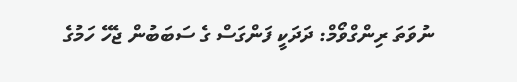ނުވަތަ ރިންގްވޯމް: ދަދަކީ ފަންގަސް ގެ ސަބަބުން ޖެހޭ ހަމުގެ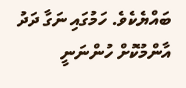ބައްޔެކެވެ. ހަމުގައި ނަގާ ދަދު އާންމުކޮށް ހުންނަނީ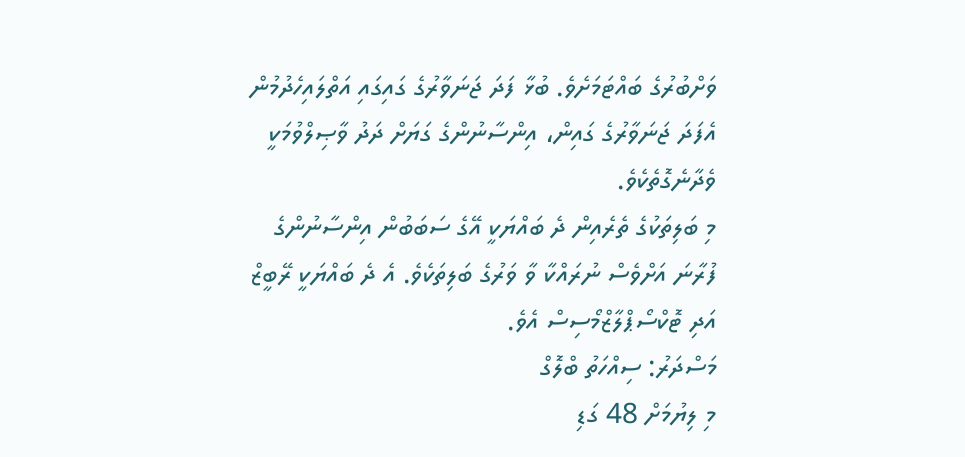ވަށްބުރުގެ ބައްޓަމަށެވެ. ބުޅާ ފަދަ ޖަނަވާރުގެ ގައިގައި އަތްލައިހެދުމުން އެފަދަ ޖަނަވާރުގެ ގައިން، އިންސާނުންގެ ގަޔަށް ދަދު ވާޞިލްވުމަކީ ވެދާނެގޮތެކެވެ.
މި ބަލިތަކުގެ ތެރެއިން ދެ ބައްޔަކީ އޭގެ ސަބަބުން އިންސާނުންގެ ފުރާނަ އަށްވެސް ނުރައްކާ ވާ ވަރުގެ ބަލިތަކެވެ. އެ ދެ ބައްޔަކީ ރޭބީޒް އަދި ޓޮކްސޯޕްލާޒްމޯސިސް އެވެ.
މަސްދަރު: ސިއްހަތު ބްލޮގް
މި ލިޔުމަށް 48 ގަޑި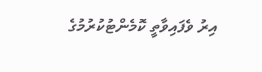އިރު ވެފައިވާތީ ކޮމެންޓުކުރުމުގެ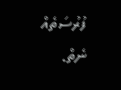ފުރުސަތެއް ނެތް.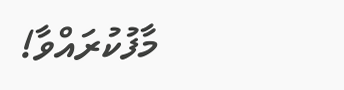މާފުކުރައްވާ!